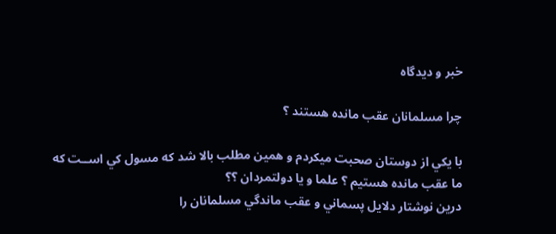خبر و دیدگاه

چرا مسلمانان عقب مانده هستند ؟

با يكي از دوستان صحبت ميكردم و همين مطلب بالا شد كه مسول كي اســت كه ما عقب مانده هستيم ؟ علما و يا دولتمردان ؟؟
درين نوشتار دلايل پسماني و عقب ماندگي مسلمانان را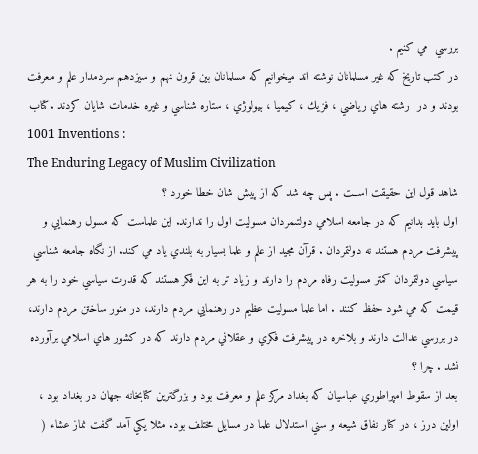بررسي  مي كنيم .
در كتب تاريخ كه غير مسلمانان نوشته اند ميخوانيم كه مسلمانان بين قرون نهم و سيزدهم سردمدار علم و معرفت بودند و در  رشته هاي رياضي ، فزيك ، كيميا ، بيولوژي ، ستاره شناسي و غيره خدمات شايان كردند .كتاب
1001 Inventions :
The Enduring Legacy of Muslim Civilization
شاهد قول اين حقيقت اســت . پس چه شد كه از پيش شان خطا خورد ؟
اول بايد بدانيم كه در جامعه اسلامي دولتىمردان مسوليت اول را ندارند. اين علماست كه مسول رهنمايي و پيشرفت مردم هستند نه دولتمردان . قرآن مجيد از علم و علما بسيار به بلندي ياد مي كند. از نگاه جامعه شناسي سياسي دولتمردان كمتر مسوليت رفاه مردم را دارند و زياد تر به اين فكر هستند كه قدرت سياسي خود را به هر  قيمت كه مي شود حفظ كنند . اما علما مسوليت عظيم در رهنمايي مردم دارند، در منور ساختن مردم دارند، در بررسي عدالت دارند و بلاخره در پيشرفت فكري و عقلاني مردم دارند كه در كشور هاي اسلامي برآورده نشد . چرا ؟
بعد از سقوط امپراطوري عباسيان كه بغداد مركز علم و معرفت بود و بزرگترين كتابخانه جهان در بغداد بود ، اولين درز ، در كنار نفاق شيعه و سني استدلال علما در مسايل مختلف بود. مثلا يكي آمد گفت نماز عشاء (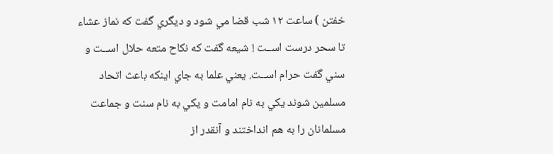خفتن ) ساعت ١٢ شب قضا مي شود و ديگري گفت كه نماز عشاء تا سحر درست اســت ! شيعه گفت كه نكاح متعه حلال اســت و سني گفت حرام اســت. يعني علما به جاي اينكه باعث اتحاد مسلمين شوند يكي به نام امامت و يكي به نام سنت و جماعت مسلمانان را به هم انداختند و آنقدر از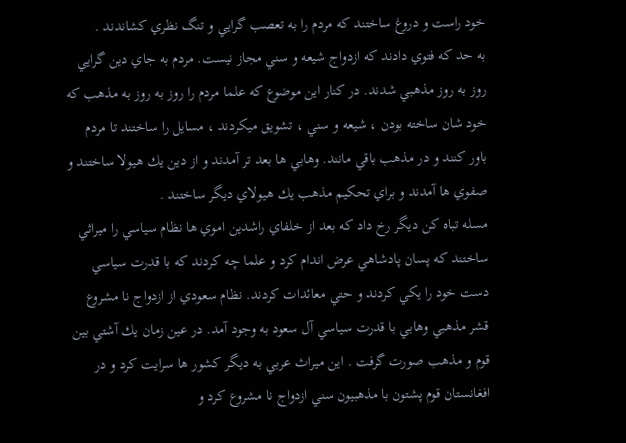خود راست و دروغ ساختند كه مردم را به تعصب گرايي و تنگ نظري كشاندند .
به حد كه فتوي دادند كه ازدواج شيعه و سني مجاز نيست. مردم به جاي دين گرايي روز به روز مذهبي شدند. در كنار اين موضوع كه علما مردم را روز به روز به مذهب كه خود شان ساخته بودن ، شيعه و سني ، تشويق ميكردند ، مسايل را ساختند تا مردم باور كنند و در مذهب باقي مانند. وهابي ها بعد تر آمدند و از دين يك هيولا ساختند و صفوي ها آمدند و براي تحكيم مذهب يك هيولاي ديگر ساختند .
مسله تباه كن ديگر رخ داد كه بعد از خلفاي راشدين اموي ها نظام سياسي را ميراثي ساختند كه پسان پادشاهي عرض اندام كرد و علما چه كردند كه با قدرت سياسي دست خود را يكي كردند و حتي معائدات كردند. نظام سعودي از ازدواج نا مشروع قشر مذهبي وهابي با قدرت سياسي آل سعود به وجود آمد. در عين زمان يك آشتي بين قوم و مذهب صورت گرفت . اين ميراث عربي به ديگر كشور ها سرايت كرد و در افغانستان قوم پشتون با مذهبيون سني ازدواج نا مشروع كرد و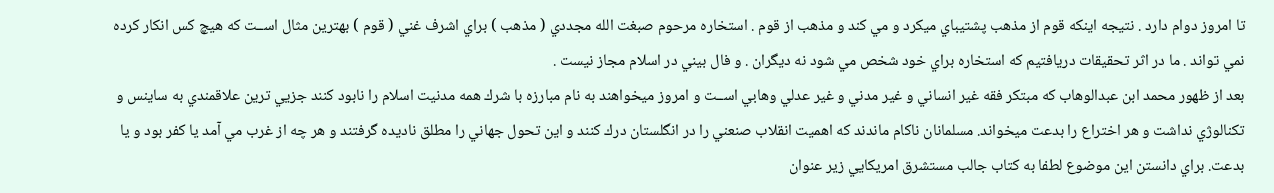تا امروز دوام دارد . نتيجه اينكه قوم از مذهب پشتيباي ميكرد و مي كند و مذهب از قوم . استخاره مرحوم صبغت الله مجددي ( مذهب ) براي اشرف غني ( قوم ) بهترين مثال اســت كه هيچ كس انكار كرده نمي تواند . ما در اثر تحقيقات دريافتيم كه استخاره براي خود شخص مي شود نه ديگران . و فال بيني در اسلام مجاز نيست .
بعد از ظهور محمد ابن عبدالوهاب كه مبتكر فقه غير انساني و غير مدني و غير عدلي وهابي اســت و امروز ميخواهند به نام مبارزه با شرك همه مدنيت اسلام را نابود كنند جزيي ترين علاقمندي به ساينس و تكنالوژي نداشت و هر اختراع را بدعت ميخواند. مسلمانان ناكام ماندند كه اهميت انقلاب صنعني را در انگلستان درك كنند و اين تحول جهاني را مطلق ناديده گرفتند و هر چه از غرب مي آمد يا كفر بود و يا بدعت. براي دانستن اين موضوع لطفا به كتاب جالب مستشرق امريكايي زير عنوان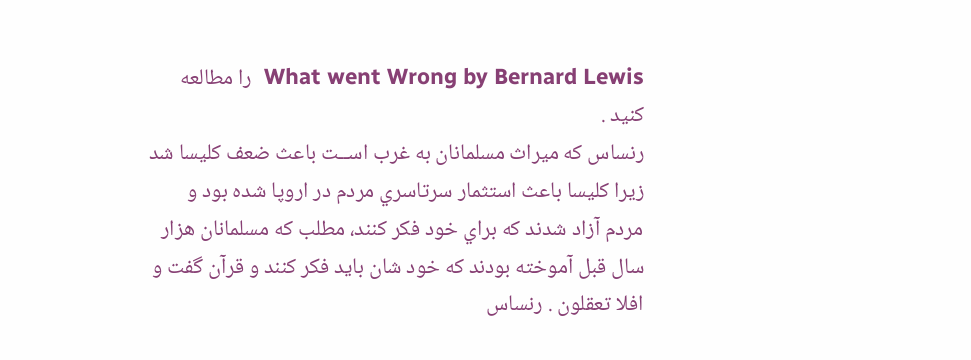What went Wrong by Bernard Lewis  را مطالعه كنيد .
رنساس كه ميراث مسلمانان به غرب اســت باعث ضعف كليسا شد زيرا كليسا باعث استثمار سرتاسري مردم در اروپا شده بود و مردم آزاد شدند كه براي خود فكر كنند، مطلب كه مسلمانان هزار سال قبل آموخته بودند كه خود شان بايد فكر كنند و قرآن گفت و افلا تعقلون . رنساس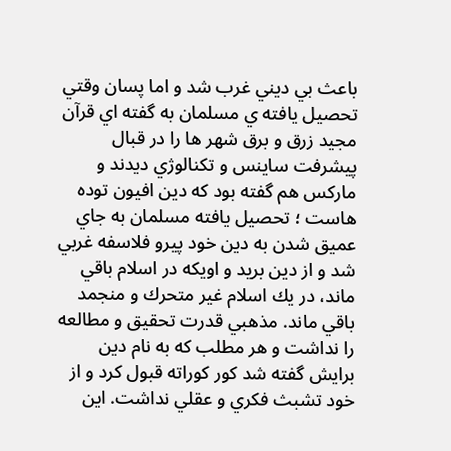باعث بي ديني غرب شد و اما پسان وقتي تحصيل يافته ي مسلمان به گفته اي قرآن مجيد زرق و برق شهر ها را در قبال پيشرفت ساينس و تكنالوژي ديدند و ماركس هم گفته بود كه دين افيون توده هاست ؛ تحصيل يافته مسلمان به جاي عميق شدن به دين خود پيرو فلاسفه غربي شد و از دين بريد و اويكه در اسلام باقي ماند، در يك اسلام غير متحرك و منجمد باقي ماند. مذهبي قدرت تحقيق و مطالعه را نداشت و هر مطلب كه به نام دين برايش گفته شد كور كوراته قبول كرد و از خود تشبث فكري و عقلي نداشت. اين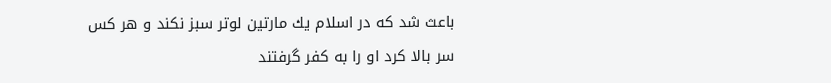باعث شد كه در اسلام يك مارتين لوتر سبز نكند و هر كس سر بالا كرد او را به كفر گرفتند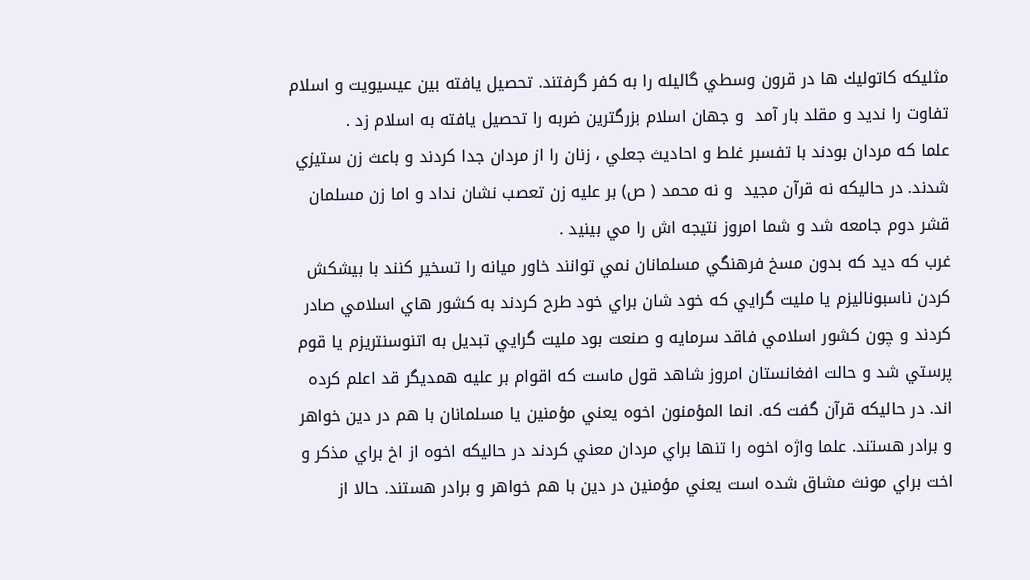مثليكه كاتوليك ها در قرون وسطي گاليله را به كفر گرفتند. تحصيل يافته بين عيسيويت و اسلام تفاوت را نديد و مقلد بار آمد  و جهان اسلام بزرگترين ضربه را تحصيل يافته به اسلام زد .
علما كه مردان بودند با تفسبر غلط و احاديث جعلي ، زنان را از مردان جدا كردند و باعث زن ستيزي شدند. در حاليكه نه قرآن مجيد  و نه محمد ( ص) بر عليه زن تعصب نشان نداد و اما زن مسلمان قشر دوم جامعه شد و شما امروز نتيجه اش را مي بينيد .
غرب كه ديد كه بدون مسخ فرهنگي مسلمانان نمي توانند خاور ميانه را تسخير كنند با بيشكش كردن ناسبوناليزم يا مليت گرايي كه خود شان براي خود طرح كردند به كشور هاي اسلامي صادر كردند و چون كشور اسلامي فاقد سرمايه و صنعت بود مليت گرايي تبديل به اتنوسنتريزم يا قوم پرستي شد و حالت افغانستان امروز شاهد قول ماست كه اقوام بر عليه همديگر قد اعلم كرده اند. در حاليكه قرآن گفت كه. انما المؤمنون اخوه يعني مؤمنين يا مسلمانان با هم در دين خواهر و برادر هستند. علما واژه اخوه را تنها براي مردان معني كردند در حاليكه اخوه از اخ براي مذكر و اخت براي مونث مشاق شده است يعني مؤمنين در دين با هم خواهر و برادر هستند. حالا از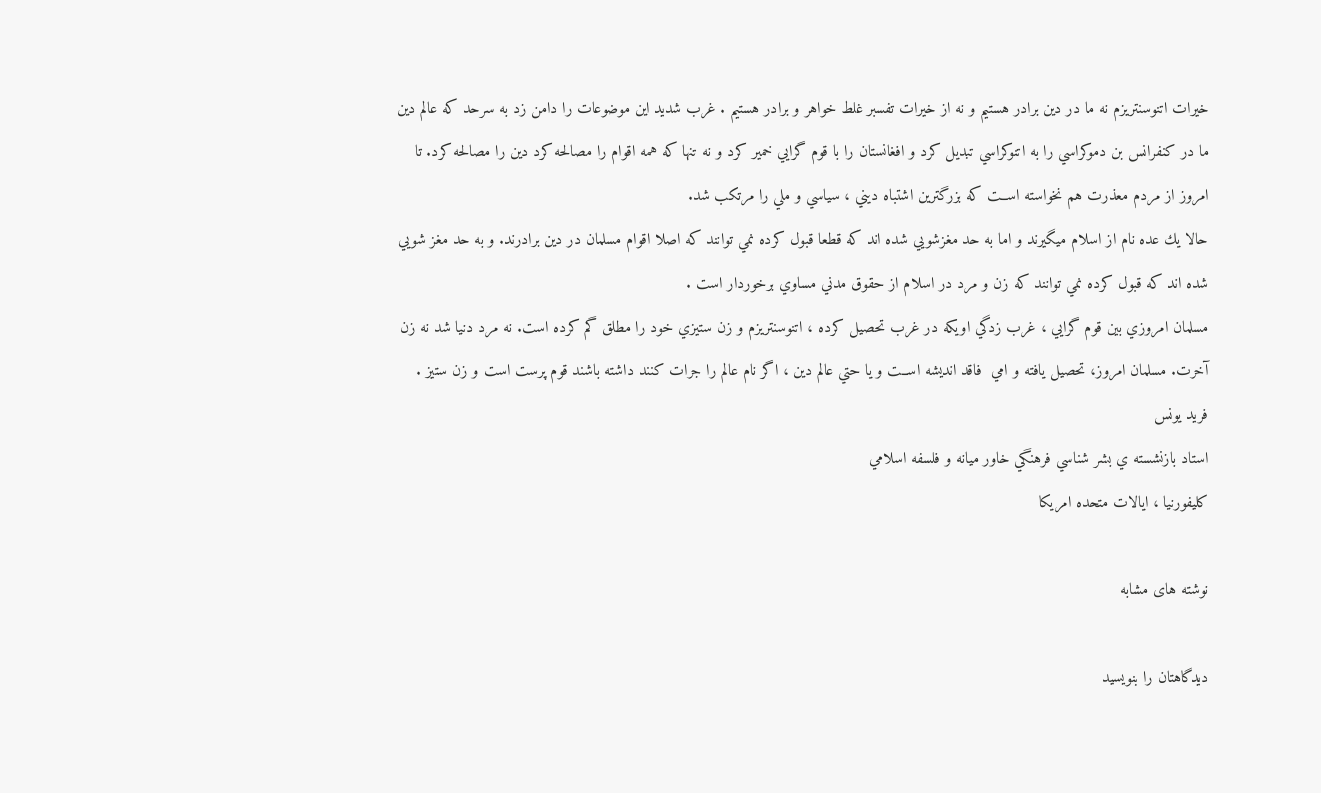خيرات اتنوسنتريزم نه ما در دين برادر هستيم و نه از خيرات تفسبر غلط خواهر و برادر هستيم . غرب شديد اين موضوعات را دامن زد به سرحد كه عالم دين ما در كنفرانس بن دموكراسي را به اتنوكراسي تبديل كرد و افغانستان را با قوم گرايي خمير كرد و نه تنها كه همه اقوام را مصالحه كرد دين را مصالحه كرد. تا امروز از مردم معذرت هم نخواسته اســت كه بزرگترين اشتباه ديني ، سياسي و ملي را مرتكب شد.
حالا يك عده نام از اسلام ميگيرند و اما به حد مغزشويي شده اند كه قطعا قبول كرده نمي توانند كه اصلا اقوام مسلمان در دين برادرند. و به حد مغز شويي شده اند كه قبول كرده نمي توانند كه زن و مرد در اسلام از حقوق مدني مساوي برخوردار است .
مسلمان امروزي بين قوم گرايي ، غرب زدگي اويكه در غرب تحصيل كرده ، اتنوسنتريزم و زن ستيزي خود را مطلق گم كرده است. نه مرد دنيا شد نه زن آخرت. مسلمان امروز، تحصيل يافته و امي  فاقد انديشه اســت و يا حتي عالم دين ، اگر نام عالم را جرات كنند داشته باشند قوم پرست است و زن ستيز .
فريد يونس
استاد بازنشسته ي بشر شناسي فرهنگي خاور ميانه و فلسفه اسلامي
كليفورنيا ، ايالات متحده امريكا

نوشته های مشابه

دیدگاهتان را بنویسید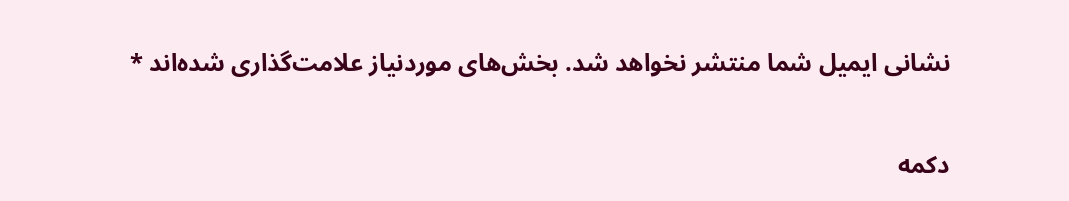نشانی ایمیل شما منتشر نخواهد شد. بخش‌های موردنیاز علامت‌گذاری شده‌اند *

دکمه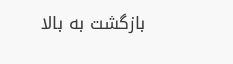بازگشت به بالا